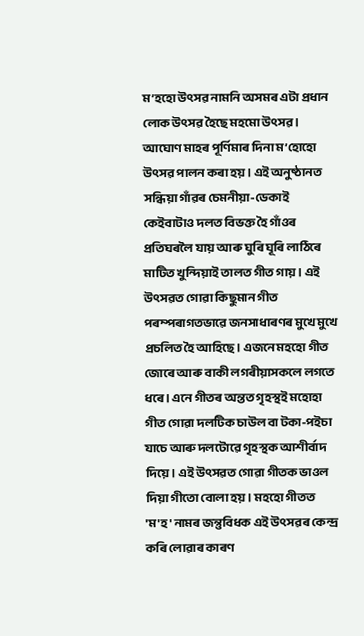ম’হহো উৎসৱ নামনি অসমৰ এটা প্ৰধান লোক উৎসৱ হৈছে মহমো উৎসৱ। আঘোণ মাহৰ পূর্ণিমাৰ দিনা ম’হোহো উৎসৱ পালন কৰা হয়। এই অনুষ্ঠানত সন্ধিয়া গাঁৱৰ চেমনীয়া-ডেকাই কেইবাটাও দলত বিভক্ত হৈ গাঁওৰ প্রতিঘৰলৈ যায় আৰু ঘুৰি ঘূৰি লাঠিৰে মাটিত খুন্দিয়াই তালত গীত গায়। এই উৎসৱত গোৱা কিছুমান গীত পৰম্পৰাগতভাৱে জনসাধাৰণৰ মুখে মুখে প্ৰচলিত হৈ আহিছে। এজনে মহহো গীত জোৰে আৰু বাকী লগৰীয়াসকলে লগতে ধৰে। এনে গীতৰ অন্তত গৃহস্থই মহোহা গীত গোৱা দলটিক চাউল বা টকা-পইচা যাচে আৰু দলটোৱে গৃহস্থক আশীর্বাদ দিয়ে। এই উৎসৱত গোৱা গীতক ভাওল দিয়া গীতো বোলা হয়। মহহো গীতত 'ম'হ' নামৰ জন্তুবিধক এই উৎসৱৰ কেন্দ্ৰ কৰি লোৱাৰ কাৰণ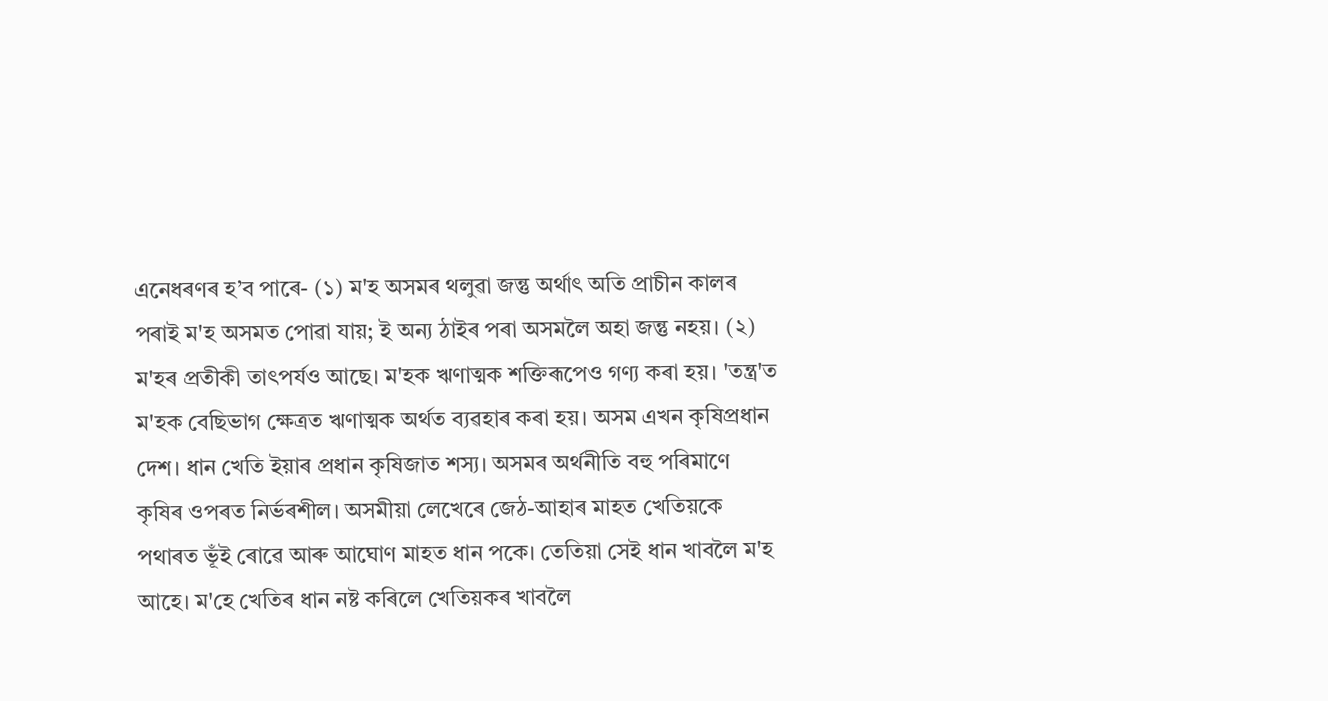এনেধৰণৰ হ’ব পাৰে- (১) ম'হ অসমৰ থলুৱা জন্তু অর্থাৎ অতি প্রাচীন কালৰ পৰাই ম'হ অসমত পোৱা যায়; ই অন্য ঠাইৰ পৰা অসমলৈ অহা জন্তু নহয়। (২) ম'হৰ প্রতীকী তাৎপর্যও আছে। ম'হক ঋণাত্মক শক্তিৰূপেও গণ্য কৰা হয়। 'তন্ত্র'ত ম'হক বেছিভাগ ক্ষেত্রত ঋণাত্মক অর্থত ব্যৱহাৰ কৰা হয়। অসম এখন কৃষিপ্রধান দেশ। ধান খেতি ইয়াৰ প্ৰধান কৃষিজাত শস্য। অসমৰ অৰ্থনীতি বহু পৰিমাণে কৃষিৰ ওপৰত নিৰ্ভৰশীল। অসমীয়া লেখেৰে জেঠ-আহাৰ মাহত খেতিয়কে পথাৰত ভূঁই ৰোৱে আৰু আঘোণ মাহত ধান পকে। তেতিয়া সেই ধান খাবলৈ ম'হ আহে। ম'হে খেতিৰ ধান নষ্ট কৰিলে খেতিয়কৰ খাবলৈ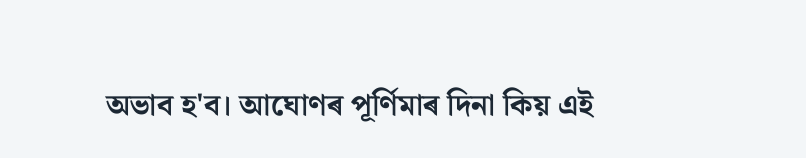অভাব হ'ব। আঘোণৰ পূৰ্ণিমাৰ দিনা কিয় এই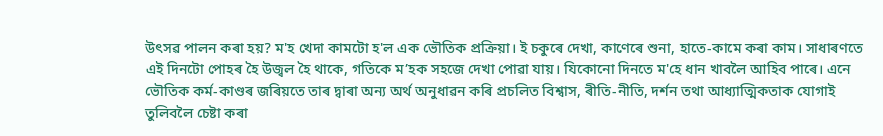উৎসৱ পালন কৰা হয়? ম'হ খেদা কামটো হ'ল এক ভৌতিক প্রক্রিয়া। ই চকুৰে দেখা, কাণেৰে শুনা, হাতে-কামে কৰা কাম। সাধাৰণতে এই দিনটো পোহৰ হৈ উজ্বল হৈ থাকে, গতিকে ম’হক সহজে দেখা পোৱা যায়। যিকোনো দিনতে ম'হে ধান খাবলৈ আহিব পাৰে। এনে ভৌতিক কর্ম-কাণ্ডৰ জৰিয়তে তাৰ দ্বাৰা অন্য অর্থ অনুধাৱন কৰি প্রচলিত বিশ্বাস, ৰীতি-নীতি, দর্শন তথা আধ্যাত্মিকতাক যোগাই তুলিবলৈ চেষ্টা কৰা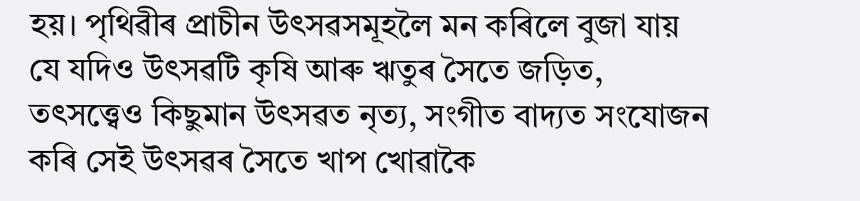হয়। পৃথিৱীৰ প্রাচীন উৎসৱসমূহলৈ মন কৰিলে বুজা যায় যে যদিও উৎসৱটি কৃষি আৰু ঋতুৰ সৈতে জড়িত, তৎসত্ত্বেও কিছুমান উৎসৱত নৃত্য, সংগীত বাদ্যত সংযোজন কৰি সেই উৎসৱৰ সৈতে খাপ খোৱাকৈ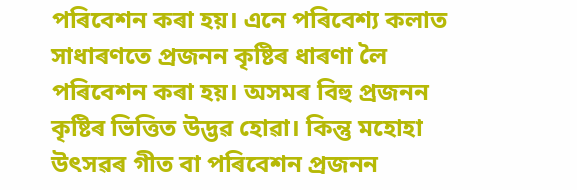পৰিবেশন কৰা হয়। এনে পৰিবেশ্য কলাত সাধাৰণতে প্রজনন কৃষ্টিৰ ধাৰণা লৈ পৰিবেশন কৰা হয়। অসমৰ বিহু প্রজনন কৃষ্টিৰ ভিত্তিত উদ্ভৱ হোৱা। কিন্তু মহোহা উৎসৱৰ গীত বা পৰিবেশন প্রজনন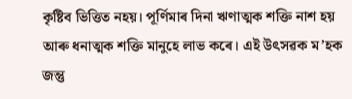কৃষ্টিব ভিত্তিত নহয়। পূর্ণিমাৰ দিনা ঋণাত্মক শক্তি নাশ হয় আৰু ধনাত্মক শক্তি মানুহে লাভ কৰে। এই উৎসৱক ম’হক জন্তু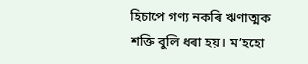হিচাপে গণ্য নকৰি ঋণাত্মক শক্তি বুলি ধৰা হয়। ম’হহো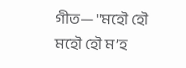গীত— ''মহৌ হৌ মহৌ হৌ ম’হ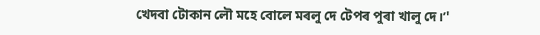খেদবা টোকান লৌ মহে বোলে মৰলু দে টেপৰ পুৰা খালু দে।’'